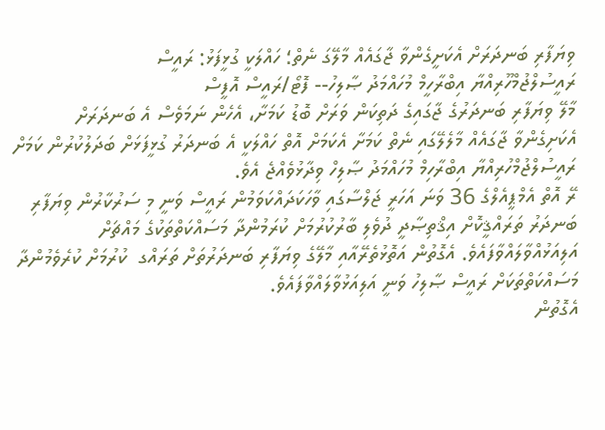ވިޔަފާރި ބަނދަރަށް އެކަށީގެންވާ ޖާގައެއް މާލޭގަ ނެތް؛ ހައްލަކީ ގުޅީފަޅު: ރައީސް
ރައީސުލްޖުމްހޫރިއްޔާ އިބްރާހީމް މުހައްމަދު ޞާލިހު-- ފޮޓޯ/ރައީސް އޮފީސް
މާލޭ ވިޔަފާރި ބަނދަރުގެ ޖާގައިގެ ދަތިކަން ވަރަށް ބޮޑު ކަމަށާ، އެހެން ނަމަވެސް އެ ބަނދަރަށް އެކަށިގެންވާ ޖާގައެއް މާލެލޭގައި ނެތް ކަމަށާ އެކަމަށް އޮތް ހައްލަކީ އެ ބަނދަރު ގުޅީފަޅަށް ބަދަލުކުރުން ކަމަށް ރައީސުލްޖުމްހުރިއްޔާ އިބްރާހިމް މުހައްމަދު ޞާލިހް ވިދާޅުވެއްޖެ އެވެ.
ރޭ އޮތް އެމްޕީއެލްގެ 36 ވަނަ އަހަރީ ޖަލްސާގައި ވާހަކަދައްކަވަމުން ރައީސް ވަނީ މި ސަރުކާރުން ވިޔަފާރި ބަނދަރު ތަރައްޤީކޮށް އިޤްތިޞާދީ ދުވެލި ބާރުކުރުމަށް ކުރަމުންދާ މަސައްކަތްތަކުގެ މައްޗަށް އަލިއަޅުއްވާލައްވާފައެވެ. އެގޮތުން އަތޮޅުތެރޭއާއި މާލޭގެ ވިޔަފާރި ބަނދަރުތަށް ތަރައްގ  ކުރުމަށް ކުރެވެމުންދާ މަސައްކަތްތަކަށް ރައީސް ޞާލިހު ވަނީ އަލިއަޅުވާލައްވާފައެވެ.
އެގޮތުން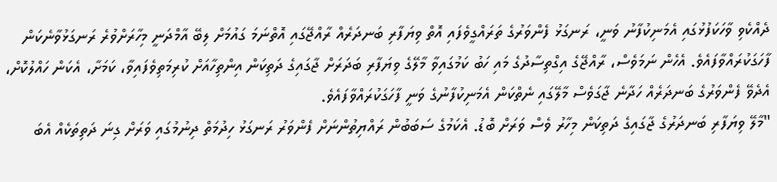ދެއްކެވި ވާހަކަފުޅުގައި އެމަނިކުފާނު ވަނީ، ރަނގަޅު ފެންވަރުގެ ތަރައްގީވެފައި އޮތް ވިޔަފާރި ބަނދަރެއް ރާއްޖޭގައި އޮތްނަމަ ގައުމަށް ލިބޭ އާމްދަނީ މިހާރަށްވުރެ ރަނގަޅުވާނެކަން ފާހަގަކުރައްވާފައެވެ. އެހެން ނަމަވެސް، ރާއްޖޭގެ އިގްތިސާދުގެ މައި ހަބު ކަމުގައިވާ މާލޭގެ ވިޔަފާރި ބަދަރަށް ޖާގައިގެ ދަތިކަން އިންތިހާއަށް ކުރިމަތިވެފައިވާ، ކަމަށާ، އެކަން ހައްލުކޮށް، އެދެވޭ ފެންވަރުގެ ބަނދަރެއް ހަދާނެ ޖާގަވެސް މާލޭގައި ނެތްކަން އެމަނިކުފާނުގެ ވަނީ ފާހަގަކުރައްވާފައެވެ.
"މާލޭ ވިޔަފާރި ބަނދަރުގެ ޖާގައިގެ ދަތިކަން މިހާރު ވެސް ވަރަށް ބޮޑު. އެކަމުގެ ސަބަބުން ރައްޔިތުންނަށް ފެންވަރު ރަނގަޅު ހިދުމަތް ދިނުމުގައި ވަރަށް ގިނަ ދަތިތަކެއް އެބަ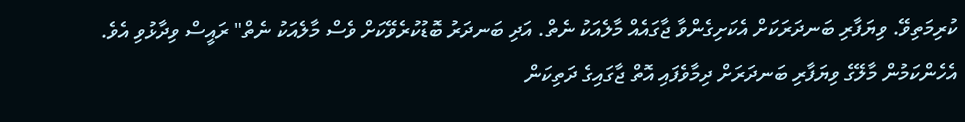ކުރިމަތިވޭ. ވިޔަފާރި ބަނދަރަކަށް އެކަށިގެންވާ ޖާގައެއް މާލެއަކު ނެތް. އަދި ބަނދަރު ބޮޑުކުރެވޭކަށް ވެސް މާލެއަކު ނެތް" ރައީސް ވިދާޅުވި އެވެ.
އެހެންކަމުން މާލޭގެ ވިޔަފާރި ބަނދަރަށް ދިމާވެފައި އޮތް ޖާގައިގެ ދަތިކަން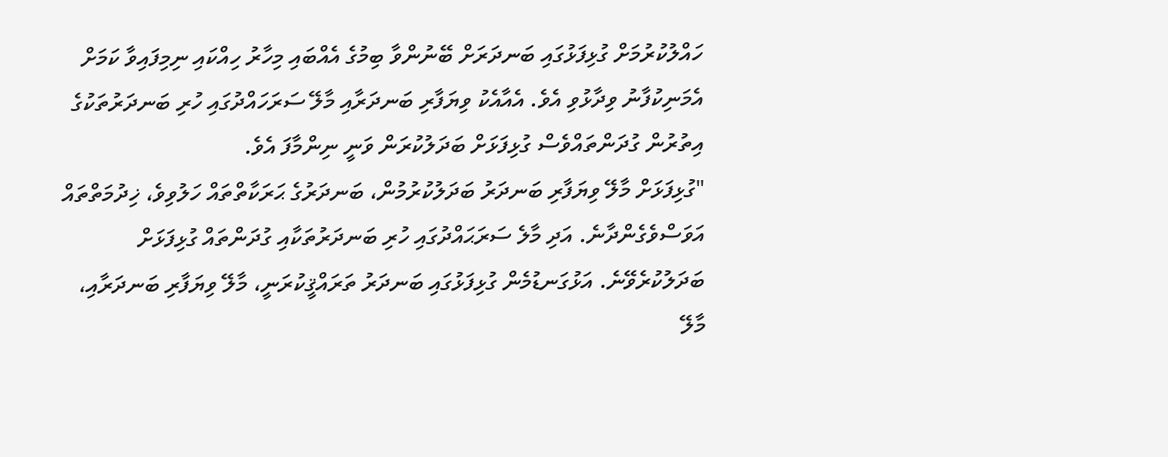ހައްލުކުރުމަށް ގުޅިފަޅުގައި ބަނދަރަށް ބޭނުންވާ ބިމުގެ އެއްބައި މިހާރު ހިއްކައި ނިމިފައިވާ ކަމަށް އެމަނިކުފާނު ވިދާޅުވި އެވެ. އެއާއެކު ވިޔަފާރި ބަނދަރާއި މާލޭ ސަރަހައްދުގައި ހުރި ބަނދަރުތަކުގެ އިތުރުން ގުދަންތައްވެސް ގުޅިފަޅަށް ބަދަލުކުރަން ވަނީ ނިންމާފަ އެވެ.
"ގުޅިފަޅަށް މާލޭ ވިޔަފާރި ބަނދަރު ބަދަލުކުރުމުން، ބަނދަރުގެ ޙަރަކާތްތައް ހަލުވިވެ، ޚިދުމަތްތައް އަވަސްވެގެންދާނެ. އަދި މާލެ ސަރަޙައްދުގައި ހުރި ބަނދަރުތަކާއި ގުދަންތައް ގުޅިފަޅަށް ބަދަލުކުރެވޭނެ. އަޅުގަނޑުމެން ގުޅިފަޅުގައި ބަނދަރު ތަރައްޤީކުރަނީ، މާލޭ ވިޔަފާރި ބަނދަރާއި، މާލޭ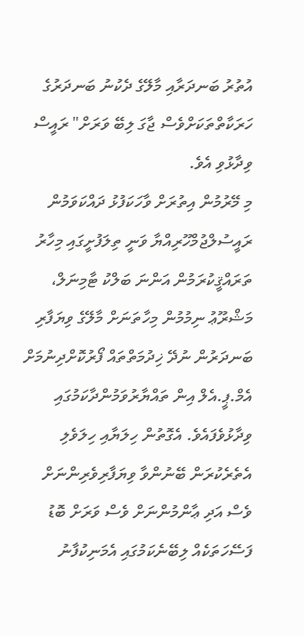އުތުރު ބަނދަރާއި މާލޭގެ ދެކުނު ބަނދަރުގެ ހަރަކާތްތަކަށްވެސް ޖާގަ ލިބޭ ވަރަށް" ރައީސް ވިދާޅުވި އެވެ.
މި މޭރުމުން އިތުރަށް ވާހަކަފުޅު ދައްކަވަމުން ރައީސުލްޖުމްހޫރިއްޔާ ވަނީ ތިލަފުށީގައި މިހާރު ތަރައްޤީކުރަމުން އަންނަ ބަލްކު ޓާމިނަލް، މަޝްރޫޢު ނިމުމުން މިހާތަނަށް މާލޭގެ ވިޔަފާރި ބަނދަރުން ނުދޭ ޚިދުމަތްތައް ފޯރުކޮށްދިނުމަށް އެމް.ޕީ.އެލް އިން ތައްޔާރުވަމުންދާކަމުގައި ވިދާޅުވެފައެވެ. އެގޮތުން ހިލަޔާއި ހިލަވެލި އެތެރެކުރަން ބޭނުންވާ ވިޔަފާރިވެރިންނަށް ވެސް އަދި ޢާންމުންނަށް ވެސް ވަރަށް ބޮޑު ފަސޭހަތަކެއް ލިބޭނެކަމުގައި އެމަނިކުފާނު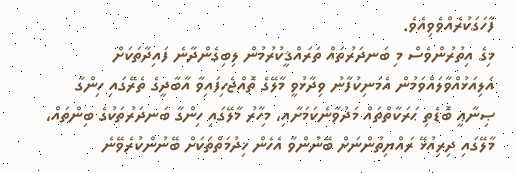ފާހަގަކުރެއްވެވިއެވެ.
މިގެ އިތުރުންވެސް މި ބަނދަރުތައް ތަރައްޤީކުރުމުން ލިބިގެންދާނެ ފައިދާތަކަށް އަލިއަޅުއްވާލައްވަމުން އެމަނިކުފާނު ވިދާޅުވީ މާލޭގެ ތޮއްޖެހިފައިވާ އާބާދީގެ ތެރޭގައި ހިންގާ ޞިނާޢީ ބޮޑެތި ޙަރަކާތްތައް މަދުވާނެކަމަށާއި، މިހާރު މާލޭގައި ހިންގާ ބަނދަރުތަކުގެ ބިންތައް، މާލޭގައި ދިރިއުޅޭ ރައްޔިތުންނަށް ބޭނުންވާ އެހެން ޚިދުމަތްތަކަށް ބޭނުންކުރެވޭނެ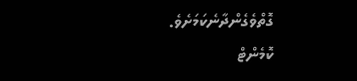ގޮތްވެގެންދާނެކަމަށެވެ.
ކޮމެންޓް